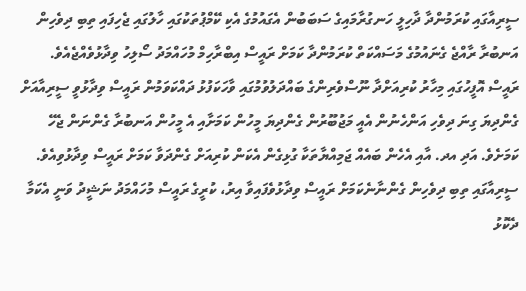ސީރިއާގައި ކުރަމުންދާ ދާހިލީ ހަނގުރާމައިގެ ސަބަބުން އެގައުމުގެ އެކި ކޭމްޕުތަކުގައި ހާލުގައި ޖެހިފައި ތިބި ދިވެހިން އަނބުރާ ރާއްޖެ ގެނައުމުގެ މަސައްކަތް ކުރަމުންދާ ކަމަށް ރައީސް އިބްރާހިމް މުހައްމަދު ސޯލިހު ވިދާޅުވެއްޖެއެވެ.
ރައީސް އޮފީހުގައި މިހާރު ކުރިއަށްދާ ނޫސްވެރިންގެ ބައްދަލުވުމުގައި ވާހަކަފުޅު ދައްކަވަމުން ރައީސް ވިދާޅުވީ ސީރިއާއަށް ގެންދިޔަ ގިނަ ދިވެހި އަންހެނުން އެއީ މަޖުބޫރުން ގެންދިޔަ މީހުން ކަމަށާއި އެ މީހުން އަނބުރާ ގެންނަން ޖެހޭ ކަމަށެވެ. އަދި އދ. އާއި އެހެން ބައެއް ޖަމިއްޔާތަކާ ގުޅިގެން އެކަން ކުރިއަށް ގެންދަވާ ކަމަށް ރައީސް ވިދާޅުވިއެވެ.
ސީރިއާގައި ތިބި ދިވެހިން ގެންނާނެކަމަށް ރައީސް ވިދާޅުވެފައިވާ އިރު، ކުރީގެ ރައީސް މުހައްމަދު ނަޝީދު ވަނީ އެކަމާ ދެކޮޅު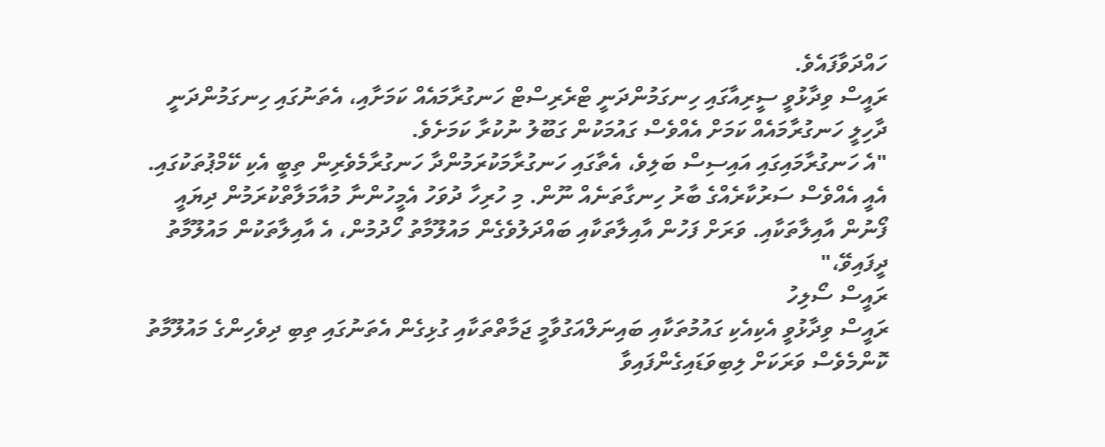ހައްދަވާފައެވެ.
ރައީސް ވިދާޅުވީ ސީރިއާގައި ހިނގަމުންދަނީ ޓްރެރިސްޓް ހަނގުރާމައެއް ކަމަށާއި، އެތަނުގައި ހިނގަމުންދަނީ ދާހިލީ ހަނގުރާމައެއް ކަމަށް އެއްވެސް ގައުމަކުން ގަބޫލު ނުކުރާ ކަމަށެވެ.
"އެ ހަނގުރާމައިގައި އައިސިސް ބަލިވެ، އެތާގައި ހަނގުރާމަކުރަމުންދާ ހަނގުރާމެވެރިން ތިބީ އެކި ކޭމްޕުތަކުގައި. އެއީ އެއްވެސް ސަރުކާރެއްގެ ބާރު ހިނގާތަނެއް ނޫން. މި ހުރިހާ ދުވަހު އެމީހުންނާ މުއާމަލާތްކުރަމުން ދިޔައީ ފޯނުން އާއިލާތަކާއި. ވަރަށް ފަހުން އާއިލާތަކާއި ބައްދަލުވެގެން މައުލޫމާތު ހޯދުމުން، އެ އާއިލާތަކުން މައުލޫމާތު ދީފައިވޭ،"
ރައީސް ސޯލިހު
ރައީސް ވިދާޅުވީ އެކިއެކި ގައުމުތަކާއި ބައިނަލްއަގުވާމީ ޖަމާތްތަކާއި ގުޅިގެން އެތަނުގައި ތިބި ދިވެހިންގެ މައުލޫމާތު ކޮންމެވެސް ވަރަކަށް ލިބިވަޑައިގެންފައިވާ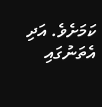ކަމަށެވެ. އަދި އެތަނުގައި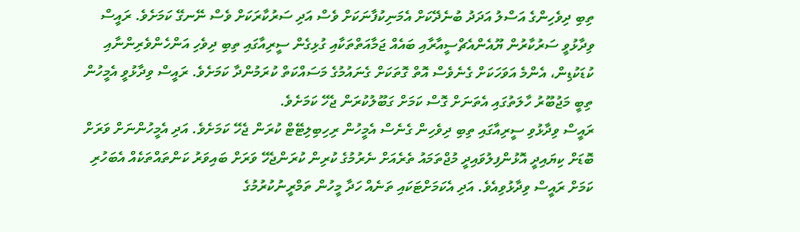ތިބި ދިވެހިންގެ އަސްލު އަދަދު ބުނެދޭކަށް އެމަނިކުފާނަކަށް ވެސް އަދި ސަރުކާރަކަށް ވެސް ނޭނގޭ ކަމަށެވެ. ރައީސް ވިދާޅުވީ ސަރުކާރުން ޔޫއެންއެޗްސީއާރާއި ބައެއް ޖަމާއަތްތަކާއި ގުޅިގެން ސީރިއާގައި ތިބި ދިވެހި އަންހެންވެރިންނާއި ކުޑަކުޑިން، އެންމެ އަވަހަކަށް ގެނެވެސް އޮތް ގޮތަކަށް ގެނައުމުގެ މަސައްކަތް ކުރަމުންދާ ކަމަށެވެ. ރައީސް ވިދާޅުވީ އެމީހުން ތިބީ މަޖުބޫރު ހާލަތުގައި އެތަނަށް ގޮސް ކަމަށް ގަބޫލުކުރަން ޖެހޭ ކަމަށެވެ.
ރައީސް ވިދާޅުވި ސީރިއާގައި ތިބި ދިވެހިން ގެނެސް އެމީހުން ރިހިބިލިޓޭޓް ކުރަން ޖެހޭ ކަމަށެވެ. އަދި އެމީހުންނަށް ވަރަށް ބޮޑަށް ކިޔައިދީ އޮޅުންފިލުވައިދީ މުޖްތަމައު ތެރެއަށް ނެރުމުގެ ކުރިން ކުރަންޖެހޭ ވަރަށް ބައިވަރު ކަންތައްތަކެއް އެބަހުރި ކަމަށް ރައީސް ވިދާޅުވިއެވެ. އަދި އެކަމަށްޓަކައި ތަނެއް ހަދާ މީހުން ތަމްރީނުކުރުމުގެ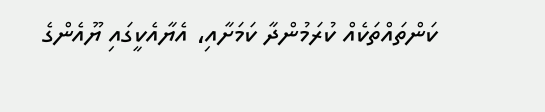ކަންތައްތަކެއް ކުރަމުންދާ ކަމަށާއި، އެޔާއެކީގައި ޔޫއެންގެ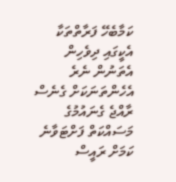ކަމާބެހޭ ފަރާތްތަކާ އެކީގައި ދިވެހިން އެތަނުން ނެރެ އެހެންތަނަކަށް ގެނެސް ރާއްޖެ ގެނައުމުގެ މަސައްކަތް ފަށްޓަވާނެ ކަމަށް ރައީސް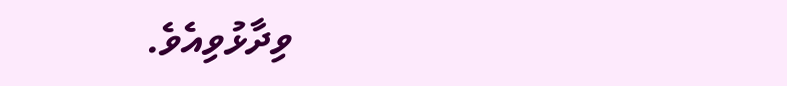ވިދާޅުވިއެވެ.